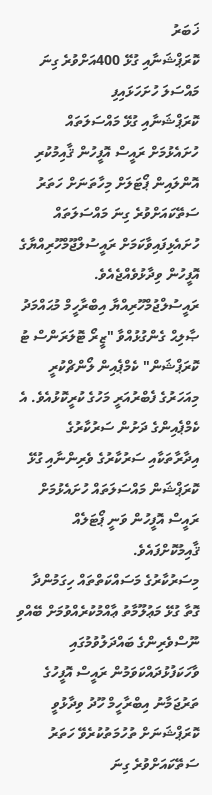ޚަބަރު
ކޮރަޕްޝަނާއި ގުޅޭ 400އަށްވުރެ ގިނަ މައްސަލަ ހުށަހަޅައިފި
ކޮރަޕްޝަނާއި ގުޅޭ މައްސަލަތައް ހުށައެޅުމަށް ރައީސް އޮފީހުން ޤާއިމުކުރި އޮންލައިން ޕޯޓަލަށް މިހާތަނަށް ހަތަރު ސަތޭކައަށްވުރެ ގިނަ މައްސަލަތައް ހުށައެޅިފައިވާކަމަށް ރައީސުލްޖޫމްހޫރިއްޔާގެ އޮފީހުން ވިދާޅުވެއްޖެއެވެ.
ރައީސުލްޖުމްހޫރިއްޔާ އިބްރާހީމް މުޙައްމަދު ޞާލިޙް ގެންގުޅުއްވާ "ޒީރޯ ޓޮލަރަންސް ޓު ކޮރަޕްޝަން" ކެމްޕެއިން ލޯންޗްކުރީ މިއަހަރުގެ ފެބްރުއަރީ މަހުގެ ކުރީކޮޅުއެވެ. އެ ކެމްޕެއިންގެ ދަށުން ސަރުކާރުގެ އިދާރާތަކާއި ސަރުކާރުގެ ވެރިންނާއި ގުޅޭ ކޮރަޕްޝަން މައްސަލަތައް ހުށައެޅުމަށް ރައީސް އޮފީހުން ވަނީ ޕޯޓަލެއް ޤާއިމުކޮށްފައެވެ.
މިސަރުކާރުގެ މަސައްކަތްތައް ހިގަމުންދާ ގޮތާ ގުޅޭ މަޢުލޫމާތު ޢާއްމުކުރެއްވުމަށް ބޭއްވި ނޫސްވެރިންގެ ބައްދަލުވުމުގައި ވާހަކަފުޅުދައްކަވަމުން ރައީސް އޮފީހުގެ ތަރުޖަމާނު އިބްރާހީމް ހޫދު ވިދާޅުވީ ކޮރަޕްޝަނަށް ތުހުމަތުކުރެވޭ ހަތަރު ސަތޭކައަށްވުރެ ގިނަ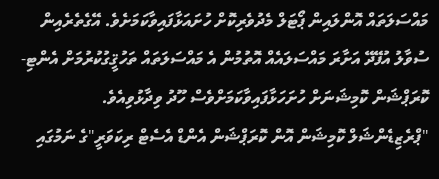މައްސަލަތައް އޮންލައިން ޕޯޓަލް މެދުވެރިކޮށް ހުށައަޅާފައިވާކަމަށެވެ. އޭގެތެރެއިން ސުވާލު އުފޭދޭ އަށާރަ މައްސަލައެއް އޮތުމުން އެ މައްސަލަތައް ތަހުޤީގުކުރުމަށް އެންޓި-ކޮރަޕްޝަން ކޮމިޝަނަށް ހުށަހަޅާފައިވާކަމަށްވެސް ހޫދު ވިދާޅުވިއެވެ.
"ޕްރެޒިޑެންޝަލް ކޮމިޝަން އޮން ކޮރަޕްޝަން އެންޑް އެސެޓް ރިކަވަރީ"ގެ ނަމުގައި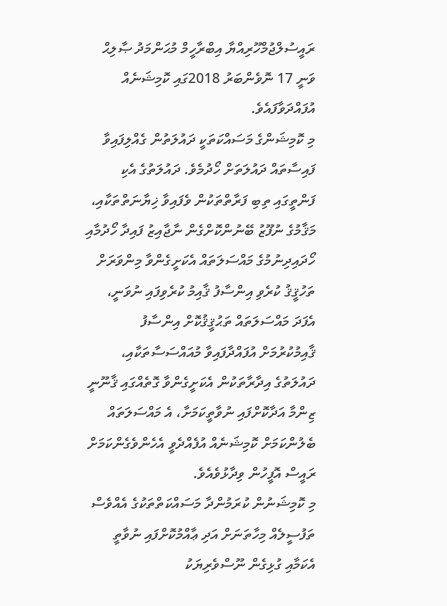ރައީސުލްޖުމްހޫރިއްޔާ އިބްރާހީމް މުޙަންމަދު ޞާލިޙް ވަނީ 17 ނޮވެންބަރު 2018ގައި ކޮމިޝަނެއް އުފައްދަވާފައެވެ.
މި ކޮމިޝަންގެ މަސައްކަތަކީ ދައުލަތުން ގެއްލިފައިވާ ފައިސާތައް ދައުލަތަށް ހޯދުމެވެ. ދައުލަތުގެ އެކި ފަންތީގައި ތިބި ފަރާތްތަކުން ވެފައިވާ ޚިޔާނަތްތަކާއި، މަޤާމުގެ ނުފޫޒު ބޭނުންކޮށްގެން ނާޖާއިޒު ފައިދާ ހޯދުމާއި ހޯދައިދިނުމުގެ މައްސަލަތައް އެކަށީގެންވާ މިންވަރަށް ތަހުޤީޤު ކުރެވި އިންސާފު ޤާއިމު ކުރެވިފައި ނުވަނީ، އެފަދަ މައްސަލަތައް ތަޙުޤީޤުކޮށް އިންސާފު ޤާއިމުކުރުމަށް އުފައްދާފައިވާ މުއައްސަސާތަކާއި، ދައުލަތުގެ އިދާރާތަކުން އެކަށީގެންވާ ގޮތެއްގައި ޤާނޫނީ ޒިންމާ އަދާކޮށްފައި ނުވާތީކަމަށާ، އެ މައްސަލަތައް ބެލުންކަމަށް ކޮމިޝަނެއް އުފެއްދެވީ އެހެންވެގެންކަމަށް ރައީސް އޮފީހުން ވިދާޅުވެއެވެ.
މި ކޮމިޝަނުން ކުރަމުންދާ މަސައްކަތްތަކުގެ އެއްވެސް ތަފުސީލެއް މިހާތަނަށް އަދި ޢާއްމުކޮށްފައި ނުވާތީ އެކަމާއި ގުޅިގެން ނޫސްވެރިޔަކު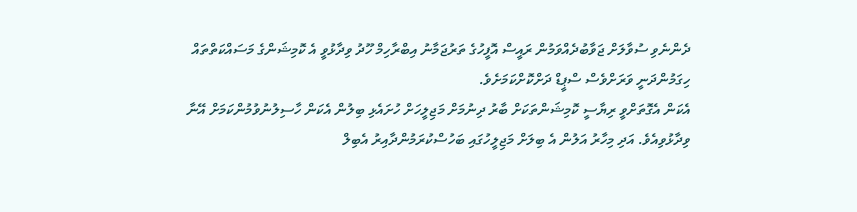ދެންނެވި ސުވާލަށް ޖަވާބުދެއްވަމުން ރައީސް އޮފީހުގެ ތަރުޖަމާނު އިބްރާހިމް ހޫދު ވިދާޅުވީ އެ ކޮމިޝަންގެ މަސައްކަތްތައް ހިގަމުންދަނީ ވަރަށްވެސް ސްޕީޑް ދަށްކޮށްކަމަށެވެ.
އެކަން އެގޮތަށްވީ ރިޔާސީ ކޮމިޝަންތަކަށް ބާރު ދިނުމަށް މަޖިލީހަށް ހުށައެޅި ބިލުން އެކަން ހާސިލުނުވުމުންކަމަށް އޭނާ ވިދާޅުވިއެވެ. އަދި މިހާރު އަލުން އެ ބިލަށް މަޖިލީހުގައި ބަހުސްކުރަމުންދާއިރު އެބިލް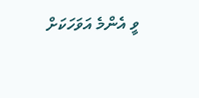ވީ އެންމެ އަވަހަކަށް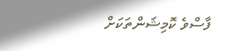ފާސްވެ ކޮމިޝަންތަކަށް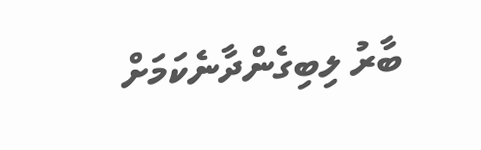ބާރު ލިބިގެންދާނެކަމަށް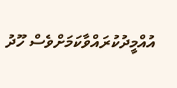އުއްމީދުކުރައްވާކަމަށްވެސް ހޫދު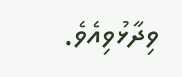ވިދާޅުވިއެވެ.